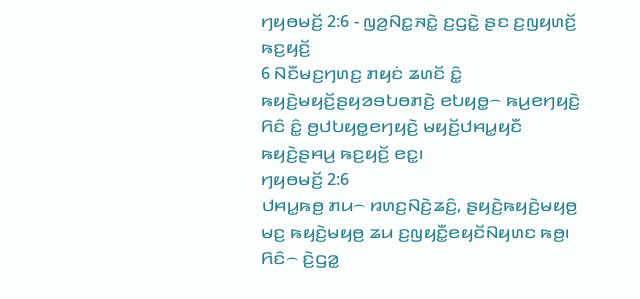ꤚꤟꤥꤗꤢꤩ꤬ 2:6 - ꤜꤤ꤬ꤡꤢ꤭ꤏꤢꤧ꤭ ꤢ꤬ꤞꤢꤧ꤭ ꤔꤢ ꤢ꤬ꤜꤟꤛꤢꤩ꤬ ꤒꤢ꤬ꤟꤢꤩ꤬
6 ꤡꤢꤪꤗꤢ꤬ꤚꤛꤢ꤬ ꤊꤟꤢꤦ ꤘꤛꤢꤩ ꤢꤨ꤭ ꤒꤟꤢꤧ꤬ꤗꤟꤢꤩ꤬ꤔꤟꤤꤋꤝꤥꤊꤢꤧ꤬ ꤕꤝꤟꤥ꤭꤮ ꤒꤣ꤬ꤕꤚꤟꤢꤧ꤬ ꤖꤢꤨ ꤢꤨ꤭ ꤥ꤬ꤓꤝꤟꤥ꤭ꤕꤚꤟꤢꤧ꤬ ꤗꤟꤢꤩ꤬ꤓꤌꤣ꤭ꤟꤢꤪ ꤒꤟꤢꤧ꤬ꤔꤌꤣ꤬ ꤒꤢ꤬ꤟꤢꤩ꤬ ꤕꤢ꤭꤯
ꤚꤟꤥꤗꤢꤩ꤬ 2:6
ꤓꤌꤣ꤭ꤒꤥ꤬ ꤊꤣ꤮ ꤙꤛꤢ꤬ꤡꤢꤧ꤬ꤘꤢꤨ꤬, ꤔꤟꤢꤧ꤬ꤒꤟꤢꤧ꤬ꤗꤟꤥ꤬ ꤗꤢ꤬ ꤒꤟꤢꤧ꤬ꤗꤟꤥ꤬ ꤘꤣ ꤢ꤬ꤜꤟꤢꤪ꤭ꤕꤟꤢꤩꤡꤟꤛꤢ ꤒꤥ꤬꤯ ꤖꤢꤨ꤮ ꤢꤧ꤬ꤞꤤ꤭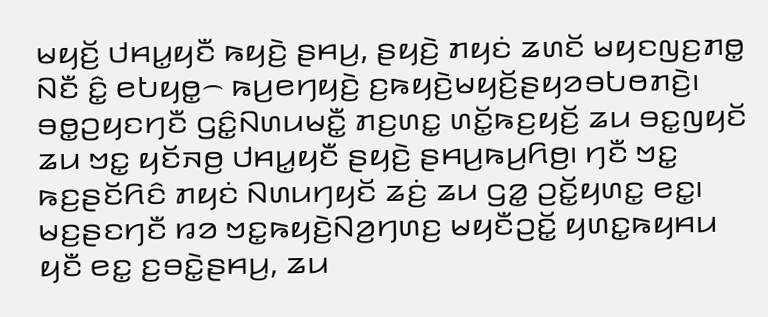ꤗꤟꤢꤩ꤬ ꤓꤌꤣ꤭ꤟꤢꤪ ꤒꤟꤢꤧ꤬ ꤔꤌꤣ꤬, ꤔꤟꤢꤧ꤬ ꤊꤟꤢꤦ ꤘꤛꤢꤩ ꤗꤟꤢꤜꤢ꤬ꤊꤥ꤭ ꤡꤢꤪ ꤢꤨ꤭ ꤕꤝꤟꤥ꤭꤮ ꤒꤣ꤬ꤕꤚꤟꤢꤧ꤬ ꤢ꤬ꤒꤟꤢꤧ꤬ꤗꤟꤢꤩ꤬ꤔꤟꤤꤋꤝꤥꤊꤢꤧ꤬꤯
ꤋꤥ꤭ꤑꤟꤢꤚꤢꤪ ꤞꤢꤨ꤭ꤡꤛꤣꤗꤢꤪ꤭ ꤊꤢ꤬ꤛꤢ꤭ ꤛꤢꤩ꤭ꤒꤢ꤬ꤟꤢꤩ꤬ ꤘꤣ ꤋꤢ꤭ꤜꤟꤢꤩ ꤘꤣ ꤠꤢ꤭ ꤟꤢꤩꤏꤥ꤬ ꤓꤌꤣ꤭ꤟꤢꤪ ꤔꤟꤢꤧ꤬ ꤔꤌꤣ꤬ꤒꤣ꤬ꤖꤥ꤬꤯ ꤚꤢꤪ ꤠꤢ꤭ ꤒꤢ꤬ꤔꤢꤩꤖꤢꤨ ꤊꤟꤢꤦ ꤡꤛꤣꤚꤟꤢꤩ ꤘꤢꤦ꤬ ꤘꤣ ꤞꤤ꤭ ꤑꤢꤩ꤭ꤟꤛꤢ꤭ ꤕꤢ꤭꤯ ꤗꤢ꤬ꤔꤢꤚꤢꤪ ꤙꤤ ꤠꤢ꤭ꤒꤟꤢꤧ꤬ꤡꤤ꤬ꤚꤛꤢ꤬ ꤗꤟꤢꤪꤑꤢꤩ꤭ ꤟꤛꤢ꤭ꤒꤟꤌꤣ ꤟꤢꤪ ꤕꤢ꤭ ꤢ꤬ꤋꤢꤧ꤭ꤔꤌꤣ꤬, ꤘꤣ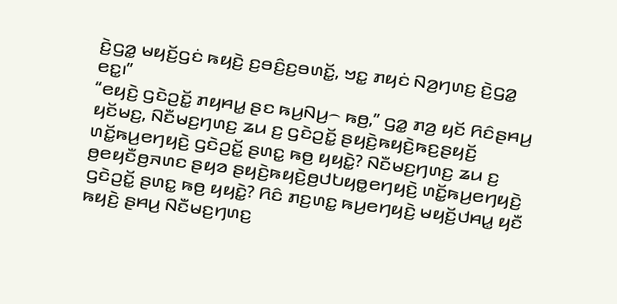ꤢꤧ꤬ꤞꤤ꤭ ꤗꤟꤢꤩ꤬ꤞꤢꤦ ꤒꤟꤢꤧ꤬ ꤢ꤬ꤋꤢꤨ꤬ꤢ꤬ꤋꤛꤢꤩ꤭, ꤠꤢ꤭ ꤊꤟꤢꤦ ꤡꤤ꤬ꤚꤛꤢ꤬ ꤢꤧ꤬ꤞꤤ꤭ ꤕꤢ꤭꤯”
“ꤕꤟꤢꤧ꤬ ꤞꤢꤧꤑꤢꤩ꤭ ꤊꤟꤌꤣ꤭ ꤔꤢ ꤒꤣ꤬ꤡꤣ꤬꤮ ꤒꤥ꤬,” ꤞꤤ꤭ ꤊꤤ꤬ ꤟꤢꤩ ꤖꤢꤨꤔꤌꤣ꤬ ꤟꤢꤩꤗꤢ꤬, ꤡꤢꤪꤗꤢ꤬ꤚꤛꤢ꤬ ꤘꤣ ꤢ꤬ ꤞꤢꤧꤑꤢꤩ꤭ ꤔꤟꤢꤧ꤬ꤒꤟꤢꤧ꤬ꤒꤢ꤬ꤔꤟꤢꤩ꤬ ꤛꤢꤩ꤭ꤒꤣ꤬ꤕꤚꤟꤢꤧ꤬ ꤞꤢꤧꤑꤢꤩ꤭ ꤔꤛꤢ꤭ ꤒꤥ꤬ ꤟꤟꤢꤧ꤭? ꤡꤢꤪꤗꤢ꤬ꤚꤛꤢ꤬ ꤘꤣ ꤢ꤬ ꤥ꤬ꤕꤟꤢꤪꤥ꤬ꤏꤛꤢ ꤔꤟꤤ ꤔꤟꤢꤧ꤬ꤒꤟꤢꤧ꤬ꤥ꤬ꤓꤝꤟꤥ꤭ꤕꤚꤟꤢꤧ꤬ ꤛꤢꤩ꤭ꤒꤣ꤬ꤕꤚꤟꤢꤧ꤬ ꤞꤢꤧꤑꤢꤩ꤭ ꤔꤛꤢ꤭ ꤒꤥ꤬ ꤟꤟꤢꤧ꤭? ꤖꤢꤨ ꤊꤢ꤬ꤛꤢ꤭ ꤒꤣ꤬ꤕꤚꤟꤢꤧ꤬ ꤗꤟꤢꤩ꤬ꤓꤌꤣ꤭ ꤟꤢꤪ ꤒꤟꤢꤧ꤬ ꤔꤌꤣ꤬ ꤡꤢꤪꤗꤢ꤬ꤚꤛꤢ꤬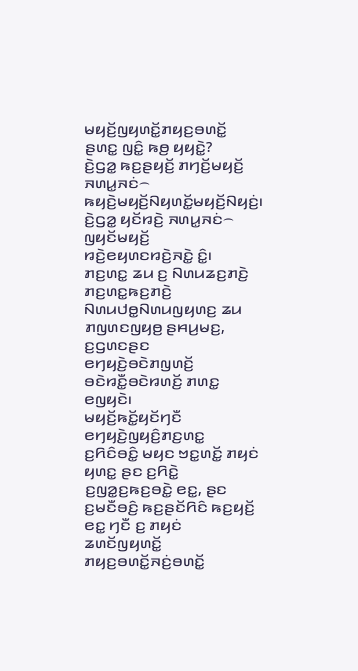ꤗꤟꤢꤩ꤬ꤜꤟꤛꤢꤩ꤭ꤊꤟꤢ꤬ꤋꤛꤢꤩ꤭ ꤔꤛꤢ꤭ ꤜꤢꤨ꤭ ꤒꤥ꤬ ꤟꤟꤢꤧ꤭?
ꤢꤧ꤬ꤞꤤ꤭ ꤒꤢ꤬ꤔꤟꤢꤩ꤬ ꤊꤚꤢꤩ꤬ꤗꤟꤢꤩ꤬ ꤏꤛꤣ꤭ꤏꤢꤦ꤮ ꤒꤟꤢꤧ꤬ꤗꤟꤢꤩ꤬ꤡꤟꤛꤢꤩ꤭ꤗꤟꤢꤩ꤬ꤡꤟꤢꤦ꤬꤯ ꤢꤧ꤬ꤞꤤ꤭ ꤟꤢꤩꤙꤢꤧ꤬ ꤏꤛꤣ꤭ꤏꤢꤦ꤮ ꤜꤟꤢꤩꤗꤟꤢꤩ꤬ ꤙꤢꤧ꤬ꤕꤟꤛꤢꤙꤢꤧ꤬ꤏꤢꤧ꤭ ꤢꤨ꤭꤯
ꤊꤢ꤬ꤛꤢ꤭ ꤘꤣ ꤢ꤬ ꤡꤛꤣꤘꤢ꤬ꤊꤢꤧ꤬ ꤊꤢ꤬ꤛꤢ꤭ꤒꤢ꤬ꤊꤢꤧ꤬ ꤡꤛꤣꤓꤥ꤭ꤡꤛꤣꤜꤟꤛꤢ꤬ ꤘꤣ ꤊꤜꤛꤢꤜꤟꤥ꤬ ꤔꤌꤣ꤬ꤗꤢ꤬, ꤢ꤬ꤞꤛꤢꤔꤢ ꤕꤚꤟꤢꤧ꤬ꤋꤢꤧꤊꤜꤛꤢꤩ꤬ ꤋꤢꤧꤙꤢꤪ꤭ꤋꤢꤧꤙꤛꤢꤩ꤬ ꤊꤛꤢ꤭ ꤕꤜꤟꤢꤧ꤯
ꤗꤟꤢꤩ꤬ꤒꤢꤩ꤭ꤟꤢꤩꤚꤢꤪ ꤕꤚꤟꤢꤧ꤬ꤜꤟꤢꤨ꤬ꤊꤢ꤬ꤛꤢ꤭ ꤢ꤬ꤖꤢꤨꤋꤢꤨ꤭ ꤗꤟꤢ ꤠꤢ꤭ꤛꤢꤩ꤭ ꤊꤟꤢꤦ ꤟꤛꤢ꤭ ꤔꤢ ꤢ꤬ꤖꤢꤧ꤭ ꤢ꤬ꤜꤤ꤭ꤢ꤬ꤒꤢ꤬ꤋꤢꤧ꤭ ꤕꤢ꤭, ꤔꤢ ꤢ꤬ꤗꤢꤪꤋꤢꤨ꤬ ꤒꤢ꤬ꤔꤢꤩꤖꤢꤨ ꤒꤢ꤬ꤟꤢꤩ꤬ ꤕꤢ꤭ ꤚꤢꤪ ꤢ꤬ ꤊꤟꤢꤦ ꤘꤛꤢꤩꤜꤟꤛꤢꤩ꤭ ꤊꤟꤢ꤬ꤋꤛꤢꤩ꤭ꤏꤢꤦ꤬ꤋꤛꤢꤩ꤭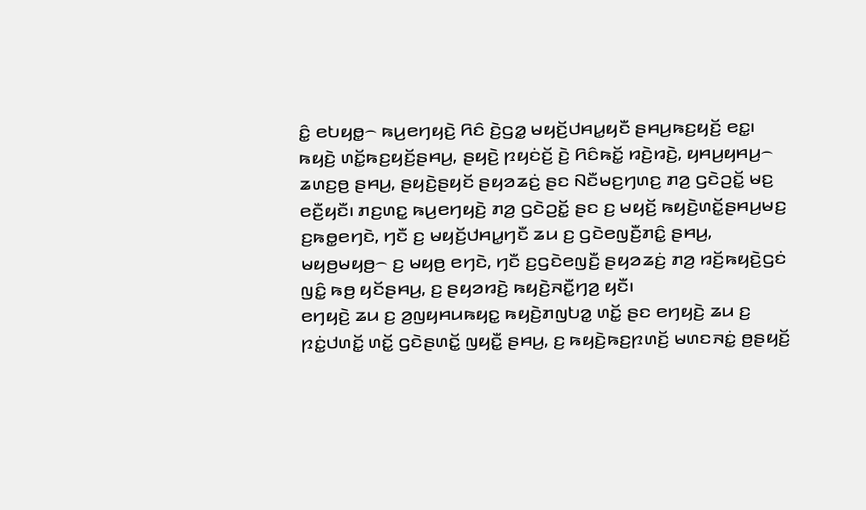ꤢꤨ꤭ ꤕꤝꤟꤥ꤭꤮ ꤒꤣ꤬ꤕꤚꤟꤢꤧ꤬ ꤖꤢꤨ ꤢꤧ꤬ꤞꤤ꤭ ꤗꤟꤢꤩ꤬ꤓꤌꤣ꤭ꤟꤢꤪ ꤔꤌꤣ꤬ꤒꤢ꤬ꤟꤢꤩ꤬ ꤕꤢ꤭꤯
ꤒꤟꤢꤧ꤬ ꤛꤢꤩ꤭ꤒꤢ꤬ꤟꤢꤩ꤬ꤔꤌꤣ꤬, ꤔꤟꤢꤧ꤬ ꤐꤟꤢꤦꤢꤩ꤬ ꤢꤧ꤬ ꤖꤢꤨꤒꤢꤩ꤭ ꤙꤢꤧ꤬ꤙꤢꤧ꤬, ꤟꤌꤣ꤬ꤟꤌꤣ꤬꤮ ꤘꤛꤢ꤬ꤥ꤬ ꤔꤌꤣ꤬, ꤔꤟꤢꤧ꤬ꤔꤟꤢꤩ ꤔꤟꤤꤘꤢꤦ꤬ ꤔꤢ ꤡꤢꤪꤗꤢ꤬ꤚꤛꤢ꤬ ꤊꤤ꤬ ꤞꤢꤧꤑꤢꤩ꤭ ꤗꤢ꤬ ꤕꤢꤪ꤬ꤟꤢꤪ꤯ ꤊꤢ꤬ꤛꤢ꤭ ꤒꤣ꤬ꤕꤚꤟꤢꤧ꤬ ꤊꤤ꤬ ꤞꤢꤧꤑꤢꤩ꤭ ꤔꤢ ꤢ꤬ ꤗꤟꤢꤩ꤬ ꤒꤟꤢꤧ꤬ꤛꤢꤩ꤭ꤔꤌꤣ꤬ꤗꤢ꤬ ꤢ꤬ꤒꤥ꤭ꤕꤚꤢꤧ, ꤚꤢꤪ ꤢ꤬ ꤗꤟꤢꤩ꤬ꤓꤌꤣ꤭ꤚꤢꤪ ꤘꤣ ꤢ꤬ ꤞꤢꤧꤕꤜꤢꤪ꤬ꤊꤢꤨ꤭ ꤔꤌꤣ꤬, ꤗꤟꤥ꤬ꤗꤟꤥ꤬꤮ ꤢ꤬ ꤗꤟꤥ꤬ ꤕꤚꤢꤧ, ꤚꤢꤪ ꤢ꤬ꤞꤢꤧꤕꤜꤢꤪ꤬ ꤔꤟꤤꤘꤢꤦ꤬ ꤊꤤ꤬ ꤙꤢꤩ꤬ꤒꤟꤢꤧ꤬ꤞꤢꤦ ꤜꤢꤨ꤭ ꤒꤥ꤬ ꤟꤢꤩꤔꤌꤣ꤬, ꤢ꤬ ꤔꤟꤤꤙꤢꤧ꤬ ꤒꤟꤢꤧ꤬ꤏꤢꤪ꤭ꤚꤤ꤬ ꤟꤢꤪ꤯
ꤕꤚꤟꤢꤧ꤬ ꤘꤣ ꤢ꤬ ꤤ꤬ꤜꤟꤌꤣꤒꤟꤢ꤭ ꤒꤟꤢꤧ꤬ꤊꤜꤝꤤ꤭ ꤛꤢꤩ꤭ ꤔꤢ ꤕꤚꤟꤢꤧ꤬ ꤘꤣ ꤢ꤬ ꤐꤢꤦ꤭ꤓꤛꤢꤩ꤭ ꤛꤢꤩ꤭ ꤞꤢꤧꤔꤛꤢꤩ꤭ ꤜꤟꤢꤪ꤭ ꤔꤌꤣ꤬, ꤢ꤬ ꤒꤟꤢꤧ꤬ꤒꤢ꤬ꤐꤛꤢꤩ꤬ ꤗꤛꤢꤏꤢꤦ꤭ ꤥ꤬ꤔꤟꤢꤩ꤬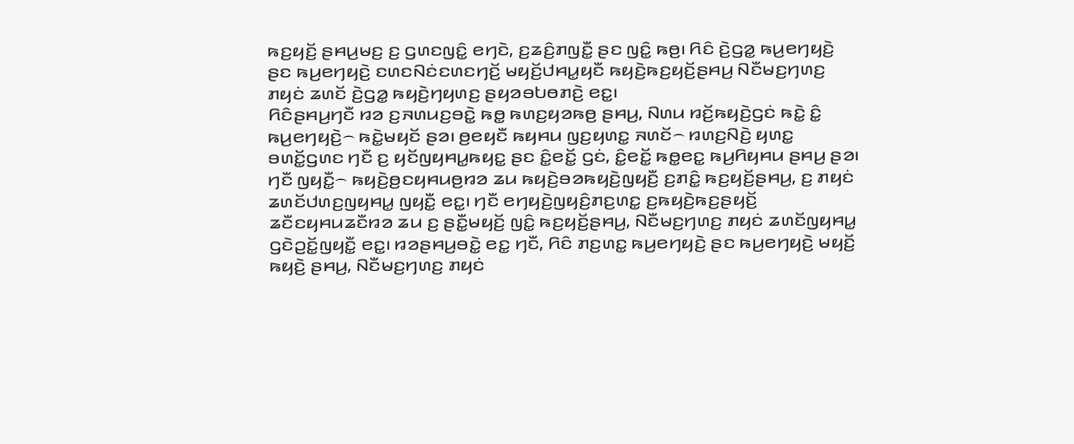ꤒꤢ꤬ꤟꤢꤩ꤬ ꤔꤌꤣ꤬ꤗꤢ꤬ ꤢ꤬ ꤞꤛꤢꤜꤢꤨ꤭ ꤕꤚꤢꤧ, ꤢ꤬ꤘꤢꤨ꤬ꤊꤜꤢꤪ꤭ ꤔꤢ ꤜꤢꤨ꤭ ꤒꤥ꤬꤯ ꤖꤢꤨ ꤢꤧ꤬ꤞꤤ꤭ ꤒꤣ꤬ꤕꤚꤟꤢꤧ꤬ ꤔꤢ ꤒꤣ꤬ꤕꤚꤟꤢꤧ꤬ ꤢꤛꤢꤡꤢꤦꤢꤛꤢꤚꤢꤩ꤬ ꤗꤟꤢꤩ꤬ꤓꤌꤣ꤭ꤟꤢꤪ ꤒꤟꤢꤧ꤬ꤒꤢ꤬ꤟꤢꤩ꤬ꤔꤌꤣ꤬ ꤡꤢꤪꤗꤢ꤬ꤚꤛꤢ꤬ ꤊꤟꤢꤦ ꤘꤛꤢꤩ ꤢꤧ꤬ꤞꤤ꤭ ꤒꤟꤢꤧ꤬ꤚꤟꤛꤢ꤬ ꤔꤟꤤꤋꤝꤥꤊꤢꤧ꤬ ꤕꤢ꤭꤯
ꤖꤢꤨꤔꤌꤣ꤬ꤚꤢꤪ ꤙꤤ ꤢ꤬ꤏꤛꤣꤢ꤬ꤋꤢꤧ꤭ ꤒꤥ꤭ ꤒꤛꤢ꤬ꤟꤤꤒꤥ꤬ ꤔꤌꤣ꤬, ꤡꤛꤣ ꤙꤢꤩ꤬ꤒꤟꤢꤧ꤬ꤞꤢꤦ ꤒꤢꤧ꤭ ꤢꤨ꤭ ꤒꤣ꤬ꤕꤚꤟꤢꤧ꤬꤮ ꤒꤢꤧ꤭ꤗꤟꤢꤩ ꤔꤤ꤯ ꤥ꤬ꤕꤟꤢꤪ ꤒꤟꤌꤣ ꤜꤢ꤬ꤟꤛꤢ꤭ ꤏꤛꤢꤩ꤮ ꤙꤛꤢ꤬ꤡꤢꤧ꤬ ꤟꤛꤢ꤭ ꤋꤛꤢꤩ꤭ꤞꤛꤢ ꤚꤢꤪ ꤢ꤬ ꤟꤢꤩꤜꤟꤌꤣ꤭ꤒꤟꤢ꤭ ꤔꤢ ꤢꤨ꤭ꤕꤢꤩ꤭ ꤞꤢꤦ, ꤢꤨ꤭ꤕꤢꤩ꤭ ꤒꤥ꤭ꤕꤢ꤭ ꤒꤣ꤬ꤖꤟꤌꤣ ꤔꤌꤣ꤬ ꤔꤤ꤯ ꤚꤢꤪ ꤜꤟꤢꤪ꤭꤮ ꤒꤟꤢꤧ꤬ꤥ꤬ꤢꤟꤌꤣꤥ꤬ꤙꤤ ꤘꤣ ꤒꤟꤢꤧ꤬ꤋꤤꤒꤟꤢꤧ꤬ꤜꤟꤢꤪ꤬ ꤢ꤬ꤊꤢꤨ꤭ ꤒꤢ꤬ꤟꤢꤩ꤬ꤔꤌꤣ꤬, ꤢ꤬ ꤊꤟꤢꤦ ꤘꤛꤢꤩꤓꤛꤢ꤬ꤜꤟꤌꤣ꤭ ꤜꤟꤢꤪ꤭ ꤕꤢ꤭꤯ ꤚꤢꤪ ꤕꤚꤟꤢꤧ꤬ꤜꤟꤢꤨ꤬ꤊꤢ꤬ꤛꤢ꤭ ꤢ꤬ꤒꤟꤢꤧ꤬ꤒꤢ꤬ꤔꤟꤢꤩ꤬ ꤘꤢꤪꤢꤟꤌꤣꤘꤢꤪꤙꤤ ꤘꤣ ꤢ꤬ ꤔꤢꤪ꤭ꤗꤟꤢꤩ꤬ ꤜꤢꤨ꤭ ꤒꤢ꤬ꤟꤢꤩ꤬ꤔꤌꤣ꤬, ꤡꤢꤪꤗꤢ꤬ꤚꤛꤢ꤬ ꤊꤟꤢꤦ ꤘꤛꤢꤩꤜꤟꤌꤣ꤭ ꤞꤢꤧꤑꤢꤩ꤭ꤜꤟꤢꤪ꤭ ꤕꤢ꤭꤯ ꤙꤤꤔꤌꤣ꤬ꤋꤢꤧ꤭ ꤕꤢ꤭ ꤚꤢꤪ, ꤖꤢꤨ ꤊꤢ꤬ꤛꤢ꤭ ꤒꤣ꤬ꤕꤚꤟꤢꤧ꤬ ꤔꤢ ꤒꤣ꤬ꤕꤚꤟꤢꤧ꤬ ꤗꤟꤢꤩ꤬ ꤒꤟꤢꤧ꤬ ꤔꤌꤣ꤬, ꤡꤢꤪꤗꤢ꤬ꤚꤛꤢ꤬ ꤊꤟꤢꤦ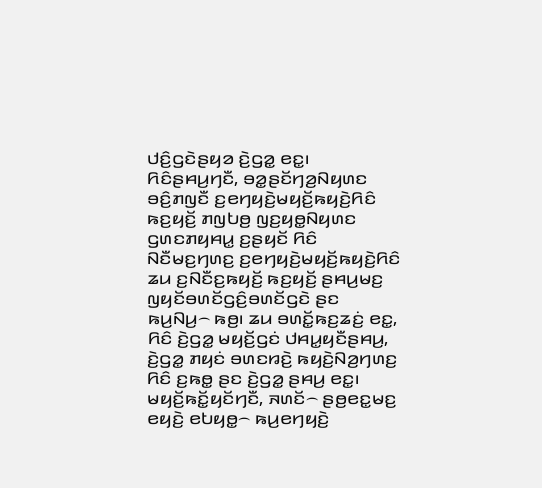ꤓꤢꤨ꤬ꤞꤢꤧꤔꤟꤤ ꤢꤧ꤬ꤞꤤ꤭ ꤕꤢ꤭꤯
ꤖꤢꤨꤔꤌꤣ꤬ꤚꤢꤪ, ꤋꤤ꤭ꤔꤢꤩꤚꤤ꤬ꤡꤟꤛꤢ ꤋꤢꤨ꤬ꤊꤜꤢꤪ ꤢ꤬ꤕꤚꤟꤢꤧ꤬ꤗꤟꤢꤩ꤬ꤒꤟꤢꤧ꤬ꤖꤢꤨ ꤒꤢ꤬ꤟꤢꤩ꤬ ꤊꤜꤝꤥ꤬ ꤜꤢ꤬ꤟꤥ꤭ꤡꤟꤛꤢ ꤞꤛꤢꤊꤟꤌꤣ꤭ ꤢ꤬ꤔꤟꤢꤩ ꤖꤢꤨ ꤡꤢꤪꤗꤢ꤬ꤚꤛꤢ꤬ ꤢ꤬ꤕꤚꤟꤢꤧ꤬ꤗꤟꤢꤩ꤬ꤒꤟꤢꤧ꤬ꤖꤢꤨ ꤘꤣ ꤢ꤬ꤡꤢꤪꤢ꤬ꤒꤟꤢꤩ꤬ ꤒꤢ꤬ꤟꤢꤩ꤬ ꤔꤌꤣ꤬ꤗꤢ꤬ ꤜꤟꤢꤩꤋꤛꤢꤩꤞꤢꤨ꤬ꤋꤛꤢꤩꤞꤢꤧ ꤔꤢ ꤒꤣ꤬ꤡꤣ꤬꤮ ꤒꤥ꤬꤯ ꤘꤣ ꤋꤛꤢꤩ꤭ꤒꤢ꤬ꤘꤢꤦ꤬ ꤕꤢ꤭, ꤖꤢꤨ ꤢꤧ꤬ꤞꤤ꤭ ꤗꤟꤢꤩ꤬ꤞꤢꤦ ꤓꤌꤣ꤭ꤟꤢꤪꤔꤌꤣ꤬, ꤢꤧ꤬ꤞꤤ꤭ ꤊꤟꤢꤦ ꤋꤛꤢꤙꤢꤧ꤬ ꤒꤟꤢꤧ꤬ꤡꤤ꤬ꤚꤛꤢ꤬ ꤖꤢꤨ ꤢ꤬ꤒꤥ꤭ ꤔꤢ ꤢꤧ꤬ꤞꤤ꤭ ꤔꤌꤣ꤬ ꤕꤢ꤭꤯
ꤗꤟꤢꤩ꤬ꤒꤢꤩ꤭ꤟꤢꤩꤚꤢꤪ, ꤏꤛꤢꤩ꤮ ꤔꤥ꤬ꤕꤢ꤭ꤗꤢ꤬ ꤕꤟꤢꤧ꤬ ꤕꤝꤟꤥ꤭꤮ ꤒꤣ꤬ꤕꤚꤟꤢꤧ꤬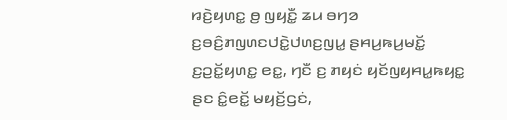ꤙꤢꤧ꤬ꤟꤛꤢ꤭ ꤥ꤬ ꤜꤟꤢꤪ꤭ ꤘꤣ ꤋꤚꤤ ꤢ꤬ꤋꤢꤨ꤬ꤊꤜꤛꤢꤓꤢꤧ꤭ꤓꤛꤢ꤬ꤜꤣ꤭ ꤔꤌꤣ꤬ꤒꤣ꤬ꤗꤢꤩ꤭ ꤢ꤬ꤑꤢꤩ꤭ꤟꤛꤢ꤭ ꤕꤢ꤭, ꤚꤢꤪ ꤢ꤬ ꤊꤟꤢꤦ ꤟꤢꤩꤜꤟꤌꤣ꤭ꤒꤟꤢ꤭ ꤔꤢ ꤢꤨ꤭ꤕꤢꤩ꤭ ꤗꤟꤢꤩ꤬ꤞꤢꤦ,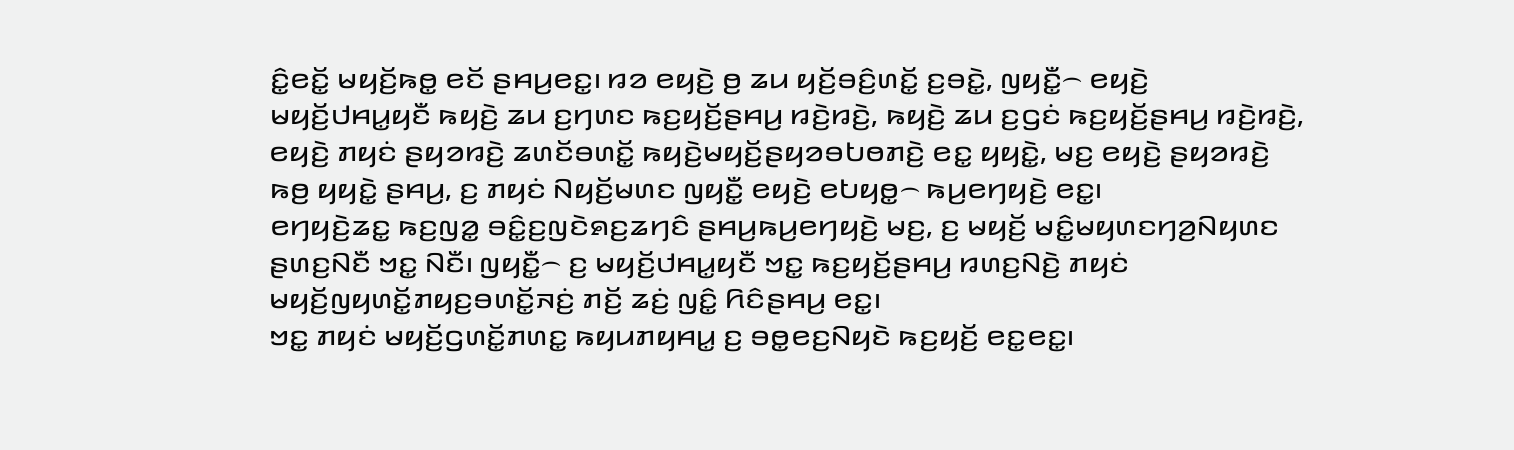ꤢꤨ꤭ꤕꤢꤩ꤭ ꤗꤟꤢꤩ꤬ꤒꤥ꤭ ꤕꤢꤩ ꤔꤌꤣ꤬ꤕꤢ꤭꤯ ꤙꤤ ꤕꤟꤢꤧ꤬ ꤥ꤬ ꤘꤣ ꤟꤢꤩ꤬ꤋꤢꤨ꤬ꤛꤢꤩ꤭ ꤢ꤬ꤋꤢꤧ꤭, ꤜꤟꤢꤪ꤭꤮ ꤕꤟꤢꤧ꤬ ꤗꤟꤢꤩ꤬ꤓꤌꤣ꤭ꤟꤢꤪ ꤒꤟꤢꤧ꤬ ꤘꤣ ꤢ꤬ꤚꤛꤢ ꤒꤢ꤬ꤟꤢꤩ꤬ꤔꤌꤣ꤬ ꤙꤢꤧ꤬ꤙꤢꤧ꤬, ꤒꤟꤢꤧ꤬ ꤘꤣ ꤢ꤬ꤞꤢꤦ ꤒꤢ꤬ꤟꤢꤩ꤬ꤔꤌꤣ꤬ ꤙꤢꤧ꤬ꤙꤢꤧ꤬, ꤕꤟꤢꤧ꤬ ꤊꤟꤢꤦ ꤔꤟꤤꤙꤢꤧ꤬ ꤘꤛꤢꤩꤋꤛꤢꤩ꤭ ꤒꤟꤢꤧ꤬ꤗꤟꤢꤩ꤬ꤔꤟꤤꤋꤝꤥꤊꤢꤧ꤬ ꤕꤢ꤭ ꤟꤟꤢꤧ꤭, ꤗꤢ꤬ ꤕꤟꤢꤧ꤬ ꤔꤟꤤꤙꤢꤧ꤬ ꤒꤥ꤬ ꤟꤟꤢꤧ꤭ ꤔꤌꤣ꤬, ꤢ꤬ ꤊꤟꤢꤦ ꤡꤟꤢꤩ꤬ꤗꤛꤢ ꤜꤟꤢꤪ꤭ ꤕꤟꤢꤧ꤬ ꤕꤝꤟꤥ꤭꤮ ꤒꤣ꤬ꤕꤚꤟꤢꤧ꤬ ꤕꤢ꤭꤯
ꤕꤚꤟꤢꤧ꤬ꤘꤢ꤭ ꤒꤢ꤬ꤜꤤ꤭ ꤋꤢꤨ꤭ꤢ꤬ꤜꤢꤧꤎꤢ꤬ꤘꤚꤢꤨ ꤔꤌꤣ꤬ꤒꤣ꤬ꤕꤚꤟꤢꤧ꤬ ꤗꤢ꤬, ꤢ꤬ ꤗꤟꤢꤩ꤬ ꤗꤢꤨ꤭ꤗꤟꤛꤢꤚꤤ꤬ꤡꤟꤛꤢ ꤔꤛꤢ꤬ꤡꤢꤪ ꤠꤢ꤭ ꤡꤢꤪ꤯ ꤜꤟꤢꤪ꤭꤮ ꤢ꤬ ꤗꤟꤢꤩ꤬ꤓꤌꤣ꤭ꤟꤢꤪ ꤠꤢ꤭ ꤒꤢ꤬ꤟꤢꤩ꤬ꤔꤌꤣ꤬ ꤙꤛꤢ꤬ꤡꤢꤧ꤬ ꤊꤟꤢꤦ ꤗꤟꤢꤩ꤬ꤜꤟꤛꤢꤩ꤭ꤊꤟꤢ꤬ꤋꤛꤢꤩ꤭ꤏꤢꤦ꤬ ꤊꤢꤩ꤬ ꤘꤢꤦ꤬ ꤜꤢꤨ꤭ ꤖꤢꤨꤔꤌꤣ꤬ ꤕꤢ꤭꤯
ꤠꤢ꤭ ꤊꤟꤢꤦ ꤗꤟꤢꤩ꤬ꤞꤛꤢꤩ꤭ꤊꤛꤢ꤭ ꤒꤟꤣꤊꤟꤌꤣ꤭ ꤢ꤬ ꤋꤥ꤭ꤕꤢ꤬ꤡꤟꤢꤧ ꤒꤢ꤬ꤟꤢꤩ꤬ ꤕꤢ꤭ꤕꤢ꤭꤯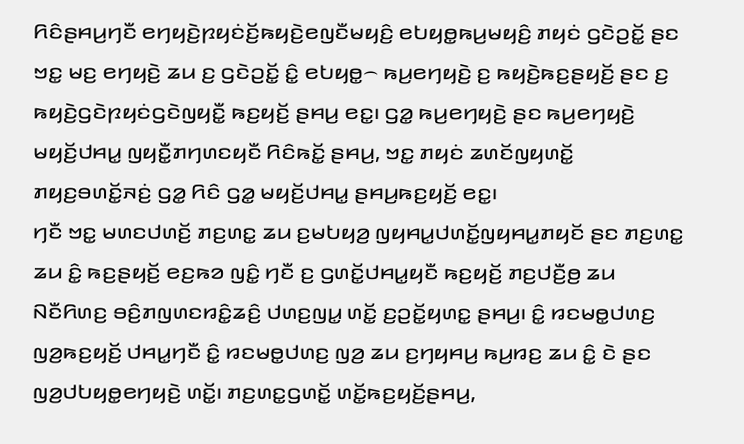ꤖꤢꤨꤔꤌꤣ꤬ꤚꤢꤪ ꤕꤚꤟꤢꤧ꤬ꤐꤟꤢꤦꤢꤩ꤬ꤒꤟꤢꤧ꤬ꤕꤜꤢꤪꤗꤟꤢꤨ꤬ ꤕꤝꤟꤥ꤭ꤒꤣ꤬ꤗꤟꤢꤨ꤬ ꤊꤟꤢꤦ ꤞꤢꤧꤑꤢꤩ꤭ ꤔꤢ ꤠꤢ꤭ ꤗꤢ꤬ ꤕꤚꤟꤢꤧ꤬ ꤘꤣ ꤢ꤬ ꤞꤢꤧꤑꤢꤩ꤭ ꤢꤨ꤭ ꤕꤝꤟꤥ꤭꤮ ꤒꤣ꤬ꤕꤚꤟꤢꤧ꤬ ꤢ꤬ ꤒꤟꤢꤧ꤬ꤒꤢ꤬ꤔꤟꤢꤩ꤬ ꤔꤢ ꤢ꤬ ꤒꤟꤢꤧ꤬ꤞꤢꤧꤐꤟꤢꤦꤞꤢꤧꤜꤟꤢꤪ꤭ ꤒꤢ꤬ꤟꤢꤩ꤬ ꤔꤌꤣ꤬ ꤕꤢ꤭꤯ ꤞꤤ꤭ ꤒꤣ꤬ꤕꤚꤟꤢꤧ꤬ ꤔꤢ ꤒꤣ꤬ꤕꤚꤟꤢꤧ꤬ ꤗꤟꤢꤩ꤬ꤓꤌꤣ꤭ ꤜꤟꤢꤪ꤭ꤊꤚꤛꤢꤟꤢꤪ ꤖꤢꤨꤒꤢꤩ꤭ ꤔꤌꤣ꤬, ꤠꤢ꤭ ꤊꤟꤢꤦ ꤘꤛꤢꤩꤜꤟꤛꤢꤩ꤭ ꤊꤟꤢ꤬ꤋꤛꤢꤩ꤭ꤏꤢꤦ꤬ ꤞꤤ꤭ ꤖꤢꤨ ꤞꤤ꤭ ꤗꤟꤢꤩ꤬ꤓꤌꤣ꤭ ꤔꤌꤣ꤬ꤒꤢ꤬ꤟꤢꤩ꤬ ꤕꤢ꤭꤯
ꤚꤢꤪ ꤠꤢ꤭ ꤗꤛꤢꤓꤛꤢꤩ꤬ ꤊꤢ꤬ꤛꤢ꤭ ꤘꤣ ꤢ꤬ꤗꤝꤟꤤ꤬ ꤜꤟꤌꤣ꤭ꤓꤛꤢꤩ꤭ꤜꤟꤌꤣ꤭ꤊꤟꤢꤩ ꤔꤢ ꤊꤢ꤬ꤛꤢ꤭ ꤘꤣ ꤢꤨ꤭ ꤒꤢ꤬ꤔꤟꤢꤩ꤬ ꤕꤢ꤬ꤒꤤ ꤜꤢꤨ꤭ ꤚꤢꤪ ꤢ꤬ ꤞꤛꤢꤩ꤭ꤓꤌꤣ꤭ꤟꤢꤪ ꤒꤢ꤬ꤟꤢꤩ꤬ ꤊꤢ꤬ꤓꤢꤪ꤬ꤥ꤬ ꤘꤣ ꤡꤢꤪꤖꤛꤢ꤬ ꤋꤢꤨ꤬ꤊꤜꤛꤢꤙꤢꤨ꤭ꤘꤢꤨ꤬ ꤓꤛꤢ꤬ꤜꤣ꤭ ꤛꤢꤩ꤭ ꤢ꤬ꤑꤢꤩ꤭ꤟꤛꤢ꤭ ꤔꤌꤣ꤬꤯ ꤢꤨ꤭ ꤙꤢꤗꤥ꤭ꤓꤛꤢ꤬ ꤜꤤ꤬ꤒꤢ꤬ꤟꤢꤩ꤬ ꤓꤌꤣ꤭ꤚꤢꤪ ꤢꤨ꤭ ꤙꤢꤗꤥ꤭ꤓꤛꤢ꤬ ꤜꤤ꤬ ꤘꤣ ꤢ꤬ꤚꤟꤌꤣ꤬ ꤒꤣ꤬ꤙꤢ꤬ ꤘꤣ ꤢꤨ꤭ ꤢꤧ ꤔꤢ ꤜꤤ꤬ꤓꤝꤟꤥ꤭ꤕꤚꤟꤢꤧ꤬ ꤛꤢꤩ꤭꤯ ꤊꤢ꤬ꤛꤢ꤭ꤞꤛꤢꤩ꤭ ꤛꤢꤩ꤭ꤒꤢ꤬ꤟꤢꤩ꤬ꤔꤌꤣ꤬,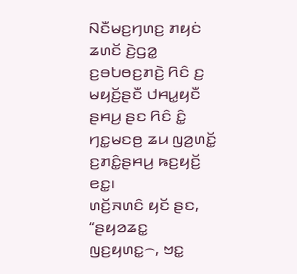ꤡꤢꤪꤗꤢ꤬ꤚꤛꤢ꤬ ꤊꤟꤢꤦ ꤘꤛꤢꤩ ꤢꤧ꤬ꤞꤤ꤭ ꤢ꤬ꤋꤝꤥꤢ꤬ꤊꤢꤧ꤬ ꤖꤢꤨ ꤢ꤬ ꤗꤟꤢꤩ꤬ꤔꤢꤪ ꤓꤌꤣ꤭ꤟꤢꤪ ꤔꤌꤣ꤬ ꤔꤢ ꤖꤢꤨ ꤢꤨ꤭ ꤚꤢ꤭ꤗꤢꤥ꤬ ꤘꤣ ꤜꤤ꤬ꤛꤢꤩ꤭ ꤢ꤬ꤊꤢꤨ꤭ꤔꤌꤣ꤬ ꤒꤢ꤬ꤟꤢꤩ꤬ ꤕꤢ꤭꤯
ꤛꤢꤩ꤬ꤏꤛꤢꤨ ꤟꤢꤩ ꤔꤢ, “ꤔꤟꤤꤘꤢ꤭ ꤜꤢ꤬ꤟꤛꤢ꤭꤮, ꤠꤢ꤭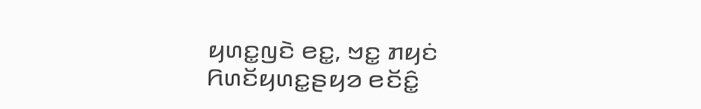ꤟꤛꤢ꤭ꤜꤢꤧ ꤕꤢ꤭, ꤠꤢ꤭ ꤊꤟꤢꤦ ꤖꤛꤢꤩꤟꤛꤢ꤭ꤔꤟꤤ ꤕꤢꤩꤢꤨ꤭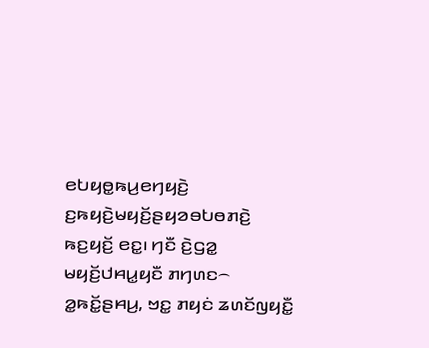ꤕꤝꤟꤥ꤭ꤒꤣ꤬ꤕꤚꤟꤢꤧ꤬ ꤢ꤬ꤒꤟꤢꤧ꤬ꤗꤟꤢꤩ꤬ꤔꤟꤤꤋꤝꤥꤊꤢꤧ꤬ ꤒꤢ꤬ꤟꤢꤩ꤬ ꤕꤢ꤭꤯ ꤚꤢꤪ ꤢꤧ꤬ꤞꤤ꤭ ꤗꤟꤢꤩ꤬ꤓꤌꤣ꤭ꤟꤢꤪ ꤊꤚꤛꤢ꤮ ꤤ꤭ꤒꤢꤩ꤭ꤔꤌꤣ꤬, ꤠꤢ꤭ ꤊꤟꤢꤦ ꤘꤛꤢꤩꤜꤟꤢꤪ꤭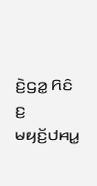ꤢꤧ꤬ꤞꤤ꤭ ꤖꤢꤨ ꤢ꤬ ꤗꤟꤢꤩ꤬ꤓꤌꤣ꤭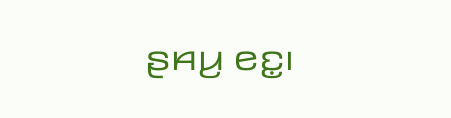ꤔꤌꤣ꤬ ꤕꤢ꤭꤯